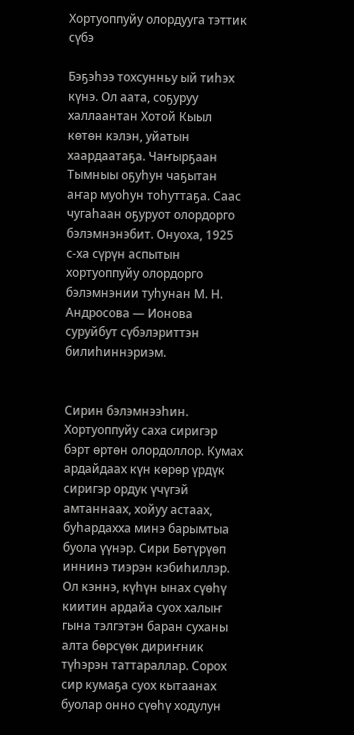Хортуоппуйу олордууга тэттик сүбэ

Бэҕэһээ тохсунньу ый тиһэх күнэ. Ол аата, соҕуруу халлаантан Хотой Кыыл көтөн кэлэн, уйатын хаардаатаҕа. Чаҥырҕаан Тымныы оҕуһун чаҕытан аҥар муоһун тоһуттаҕа. Саас чугаһаан оҕуруот олордорго бэлэмнэнэбит. Онуоха, 1925 с-ха сүрүн аспытын хортуоппуйу олордорго бэлэмнэнии туһунан М. Н. Андросова — Ионова суруйбут сүбэлэриттэн билиһиннэриэм.


Сирин бэлэмнээһин. Хортуоппуйу саха сиригэр бэрт өртөн олордоллор. Кумах ардайдаах күн көрөр үрдүк сиригэр ордук үчүгэй амтаннаах, хойуу астаах, буһардахха минэ барымтыа буола үүнэр. Сири Бөтүрүөп иннинэ тиэрэн кэбиһиллэр. Ол кэннэ, күһүн ынах сүөһү киитин ардайа суох халыҥ гына тэлгэтэн баран суханы алта бөрсүөк дириҥник түһэрэн таттараллар. Сорох сир кумаҕа суох кытаанах буолар онно сүөһү ходулун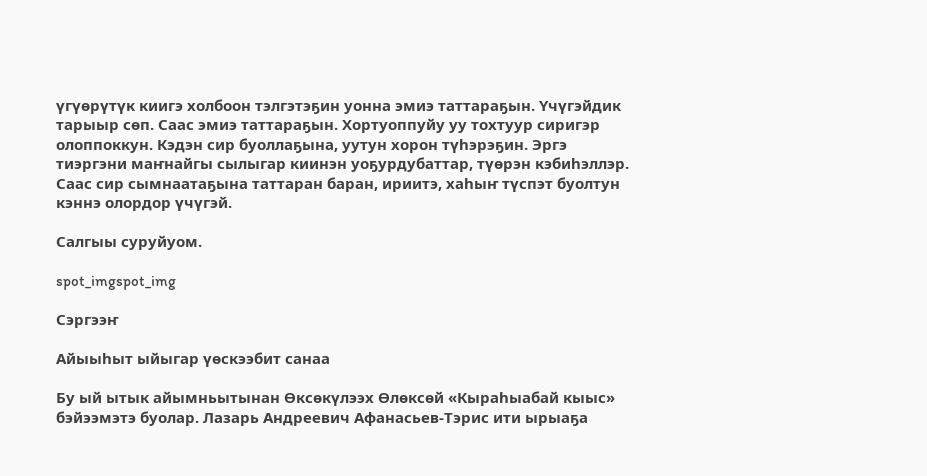үгүөрүтүк киигэ холбоон тэлгэтэҕин уонна эмиэ таттараҕын. Үчүгэйдик тарыыр сөп. Саас эмиэ таттараҕын. Хортуоппуйу уу тохтуур сиригэр олоппоккун. Кэдэн сир буоллаҕына, уутун хорон түһэрэҕин. Эргэ тиэргэни маҥнайгы сылыгар киинэн уоҕурдубаттар, түөрэн кэбиһэллэр. Саас сир сымнаатаҕына таттаран баран, ириитэ, хаһыҥ түспэт буолтун кэннэ олордор үчүгэй.

Салгыы суруйуом.

spot_imgspot_img

Сэргээҥ

Айыыһыт ыйыгар үөскээбит санаа

Бу ый ытык айымньытынан Өксөкүлээх Өлөксөй «Кыраһыабай кыыс» бэйээмэтэ буолар. Лазарь Андреевич Афанасьев-Тэрис ити ырыаҕа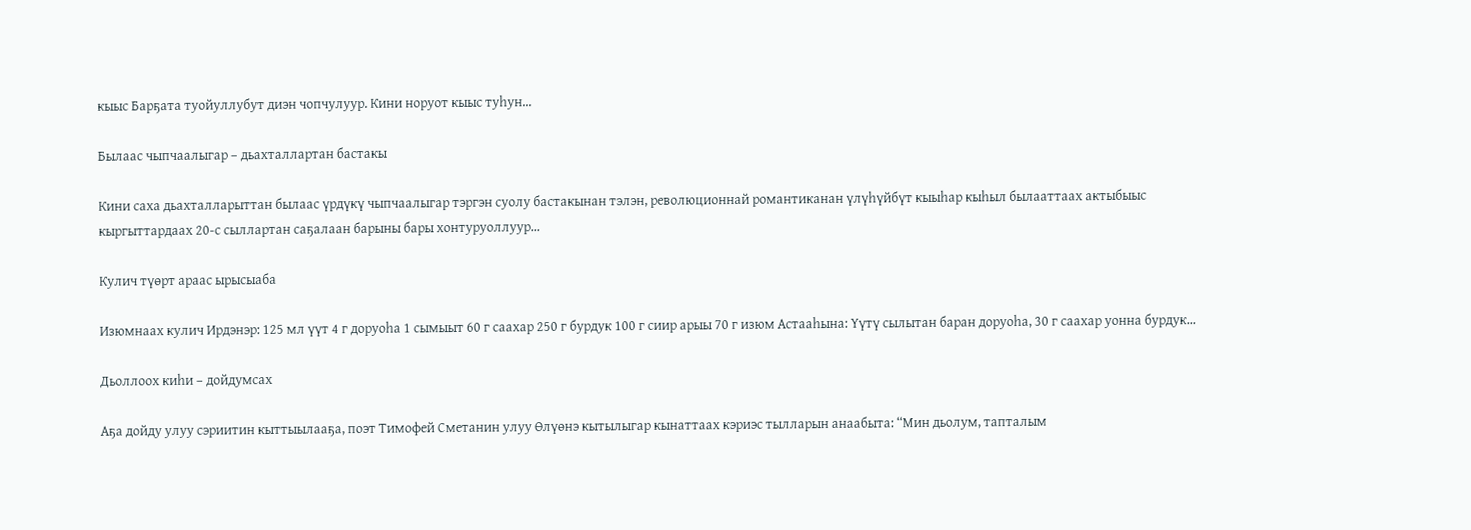кыыс Барҕата туойуллубут диэн чопчулуур. Кини норуот кыыс туһун...

Былаас чыпчаалыгар – дьахталлартан бастакы

Кини саха дьахталларыттан былаас үрдүкү чыпчаалыгар тэргэн суолу бастакынан тэлэн, революционнай романтиканан үлүһүйбүт кыыһар кыһыл былааттаах актыбыыс кыргыттардаах 20-с сыллартан саҕалаан барыны бары хонтуруоллуур...

Кулич түөрт араас ырысыаба

Изюмнаах кулич Ирдэнэр: 125 мл үүт 4 г доруоһа 1 сымыыт 60 г саахар 250 г бурдук 100 г сиир арыы 70 г изюм Астааһына: Үүтү сылытан баран доруоһа, 30 г саахар уонна бурдук...

Дьоллоох киһи – дойдумсах

Аҕа дойду улуу сэриитин кыттыылааҕа, поэт Тимофей Сметанин улуу Өлүөнэ кытылыгар кынаттаах кэриэс тылларын анаабыта: “Мин дьолум, тапталым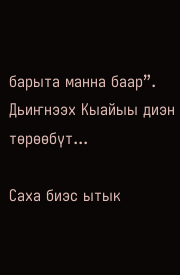барыта манна баар”. Дьиҥнээх Кыайыы диэн төрөөбүт...

Саха биэс ытык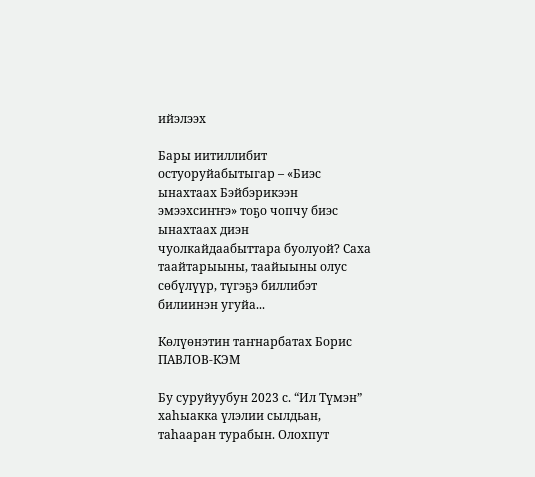ийэлээх

Бары иитиллибит остуоруйабытыгар – «Биэс ынахтаах Бэйбэрикээн эмээхсиҥҥэ» тоҕо чопчу биэс ынахтаах диэн чуолкайдаабыттара буолуой? Саха таайтарыыны, таайыыны олус сөбүлүүр, түгэҕэ биллибэт билиинэн угуйа...

Көлүөнэтин таҥнарбатах Борис ПАВЛОВ-КЭМ

Бу суруйуубун 2023 с. “Ил Түмэн” хаһыакка үлэлии сылдьан, таһааран турабын. Олохпут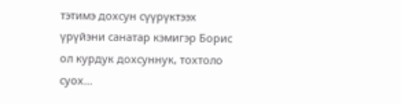тэтимэ дохсун сүүрүктээх үрүйэни санатар кэмигэр Борис ол курдук дохсуннук, тохтоло суох...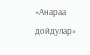«Анараа дойдулар»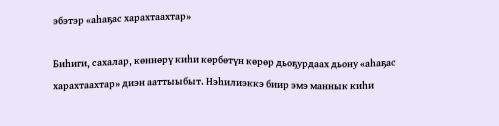эбэтэр «аһаҕас харахтаахтар»

Биһиги, сахалар, көннөрү киһи көрбөтүн көрөр дьоҕурдаах дьону «аһаҕас харахтаахтар» диэн ааттыыбыт. Нэһилиэккэ биир эмэ маннык киһи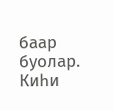баар буолар. Киһи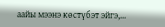аайы мээнэ көстүбэт эйгэ,...